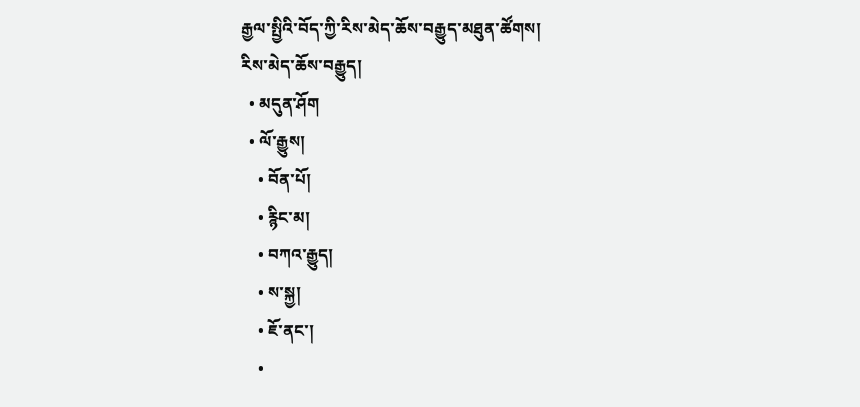རྒྱལ་སྤྱིའི་བོད་ཀྱི་རིས་མེད་ཆོས་བརྒྱུད་མཐུན་ཚོགས།
རིས་མེད་ཆོས་བརྒྱུད།
  • མདུན་ཤོག
  • ལོ་རྒྱུས།
    • བོན་པོ།
    • རྙིང་མ།
    • བཀའ་རྒྱུད།
    • ས་སྐྱ།
    • ཇོ་ནང་།
    •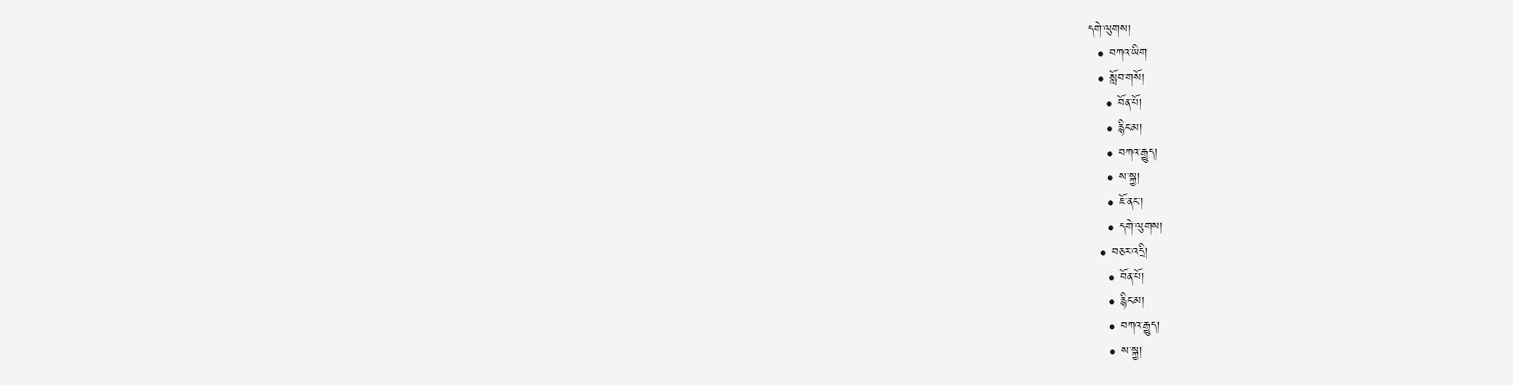དགེ་ལུགས།
  • བཀའ་ཡིག
  • སློབ་གསོ།
    • བོན་པོ།
    • རྙིང་མ།
    • བཀའ་རྒྱུད།
    • ས་སྐྱ།
    • ཇོ་ནང་།
    • དགེ་ལུགས།
  • བཅར་འདྲི།
    • བོན་པོ།
    • རྙིང་མ།
    • བཀའ་རྒྱུད།
    • ས་སྐྱ།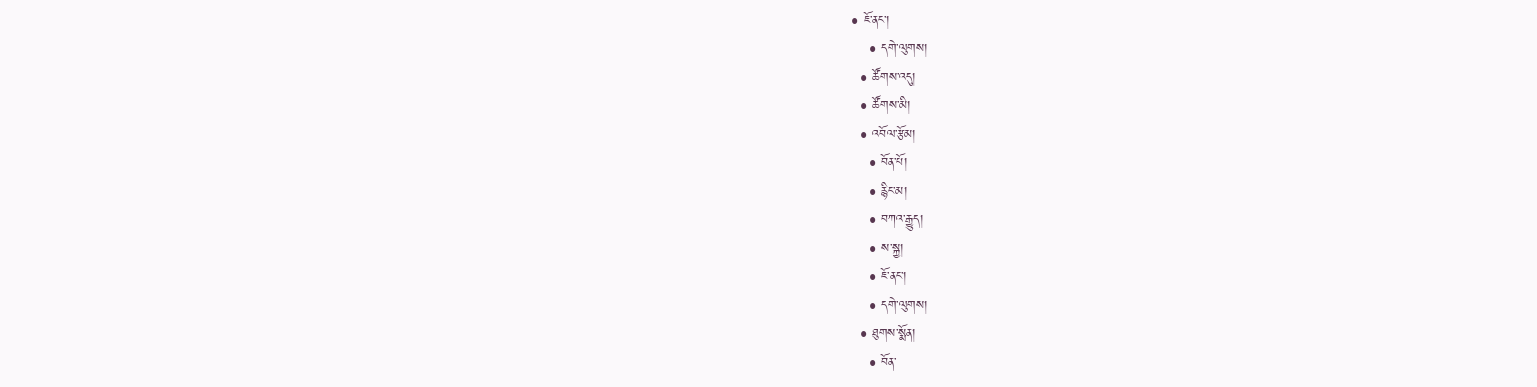• ཇོ་ནང་།
    • དགེ་ལུགས།
  • ཚོགས་འདུ།
  • ཚོགས་མི།
  • འབོལ་རྩོམ།
    • བོན་པོ།
    • རྙིང་མ།
    • བཀའ་རྒྱུད།
    • ས་སྐྱ།
    • ཇོ་ནང་།
    • དགེ་ལུགས།
  • ཐུགས་སྨོན།
    • བོན་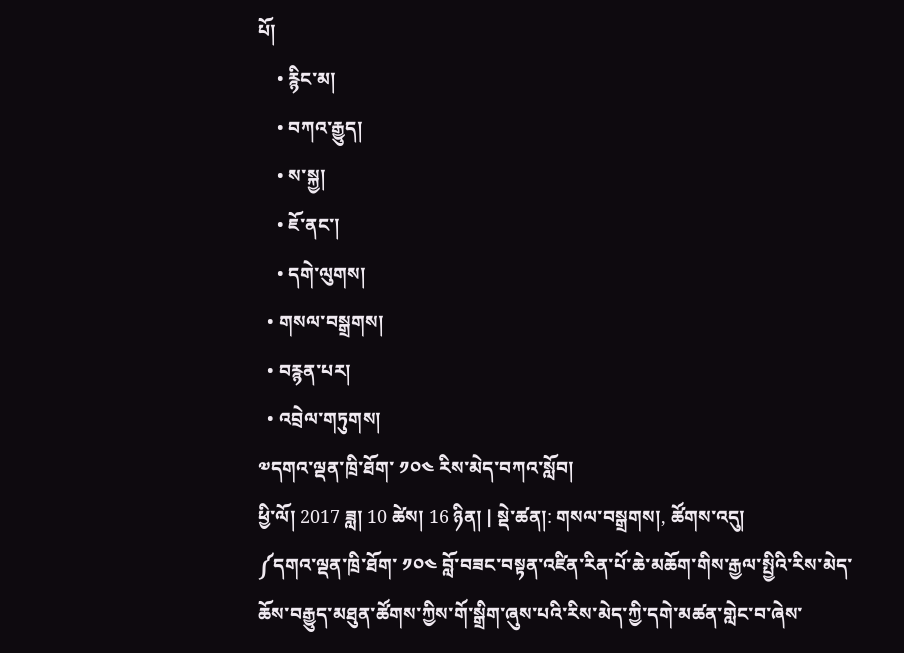པོ།
    • རྙིང་མ།
    • བཀའ་རྒྱུད།
    • ས་སྐྱ།
    • ཇོ་ནང་།
    • དགེ་ལུགས།
  • གསལ་བསྒྲགས།
  • བརྙན་པར།
  • འབྲེལ་གཏུགས།
༧དགའ་ལྡན་ཁྲི་ཐོག་ ༡༠༤ རིས་མེད་བཀའ་སློབ།
ཕྱི་ལོ། 2017 ཟླ། 10 ཚེས། 16 ཉིན། | སྡེ་ཚན།: གསལ་བསྒྲགས།, ཚོགས་འདུ།
༼དགའ་ལྡན་ཁྲི་ཐོག་ ༡༠༤ བློ་བཟང་བསྟན་འཛིན་རིན་པོ་ཆེ་མཆོག་གིས་རྒྱལ་སྤྱིའི་རིས་མེད་ཆོས་བརྒྱུད་མཐུན་ཚོགས་ཀྱིས་གོ་སྒྲིག་ཞུས་པའི་རིས་མེད་ཀྱི་དགེ་མཚན་གླེང་བ་ཞེས་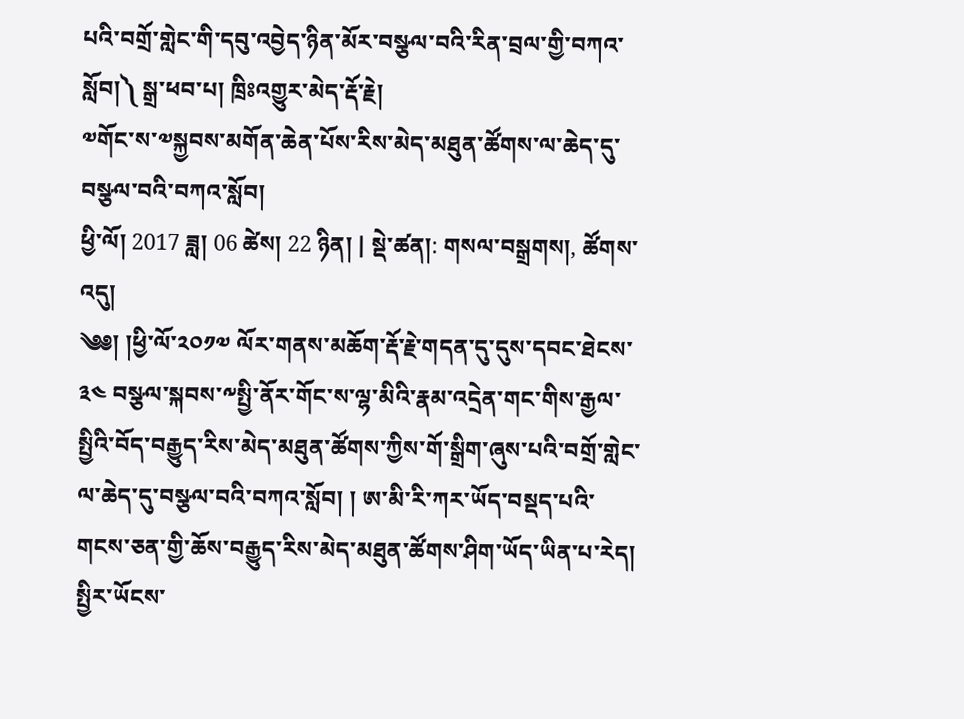པའི་བགྲོ་གླེང་གི་དབུ་འབྱེད་ཉིན་མོར་བསྩལ་བའི་རིན་བྲལ་གྱི་བཀའ་སློབ།༽ སྒྲ་ཕབ་པ། ཁྲིཿའགྱུར་མེད་རྡོ་རྗེ།
༧གོང་ས་༧སྐྱབས་མགོན་ཆེན་པོས་རིས་མེད་མཐུན་ཚོགས་ལ་ཆེད་དུ་བསྩལ་བའི་བཀའ་སློབ།
ཕྱི་ལོ། 2017 ཟླ། 06 ཚེས། 22 ཉིན། | སྡེ་ཚན།: གསལ་བསྒྲགས།, ཚོགས་འདུ།
༄༅། །ཕྱི་ལོ་༢༠༡༧ ལོར་གནས་མཆོག་རྡོ་རྗེ་གདན་དུ་དུས་དབང་ཐེངས་༣༤ བསྩལ་སྐབས་༸སྤྱི་ནོར་གོང་ས་ལྷ་མིའི་རྣམ་འདྲེན་གང་གིས་རྒྱལ་སྤྱིའི་བོད་བརྒྱུད་རིས་མེད་མཐུན་ཚོགས་ཀྱིས་གོ་སྒྲིག་ཞུས་པའི་བགྲོ་གླེང་ལ་ཆེད་དུ་བསྩལ་བའི་བཀའ་སློབ། ། ཨ་མི་རི་ཀར་ཡོད་བསྡད་པའི་གངས་ཅན་གྱི་ཆོས་བརྒྱུད་རིས་མེད་མཐུན་ཚོགས་ཤིག་ཡོད་ཡིན་པ་རེད། སྤྱིར་ཡོངས་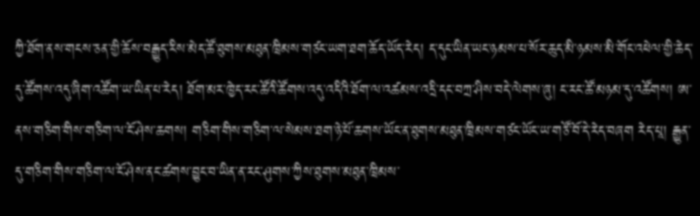ཀྱི་ཐོག་ནས་གངས་ཅན་གྱི་ཆོས་བརྒྱུད་རིས་མེད་ཚོ་ཐུགས་མཐུན་ཁྲིམས་གཙང་ཡག་ཐག་ཆོད་ཡོད་རེད། ད་དུང་ཡིན་ཡང་ཉམས་པ་སོར་ཆུད་མི་ཉམས་མི་གོང་འཕེལ་གྱི་ཆེད་དུ་ཚོགས་འདུ་ཞིག་འཚོག་ཡ་ཡིན་པ་རེད། ཐོག་མར་ཁྱེད་རང་ཚོའི་ཚོགས་འདུ་འདིའི་ཐོག་ལ་འཚམས་འདྲི་དང་བཀྲ་ཤིས་བདེ་ལེགས་ཞུ། ང་རང་ཚོ་མཉམ་དུ་འཚོགས། ཨ་ནས་གཅིག་གིས་གཅིག་ལ་ངོ་ཤེས་ཆགས། གཅིག་གིས་གཅིག་ལ་སེམས་ཐག་ཉེ་པོ་ཆགས་ཡོང་ན་ཐུགས་མཐུན་ཁྲིམས་གཙང་ཡོང་ཡ་གཙོ་བོ་དེ་རེད་བཞག རེད་པཱ། རྒྱུན་དུ་གཅིག་གིས་གཅིག་ལ་ངོ་ཤེས་ནང་ཚགས་བྱུང་བ་ཡིན་ན་རང་ཤུགས་ཀྱིས་ཐུགས་མཐུན་ཁྲིམས་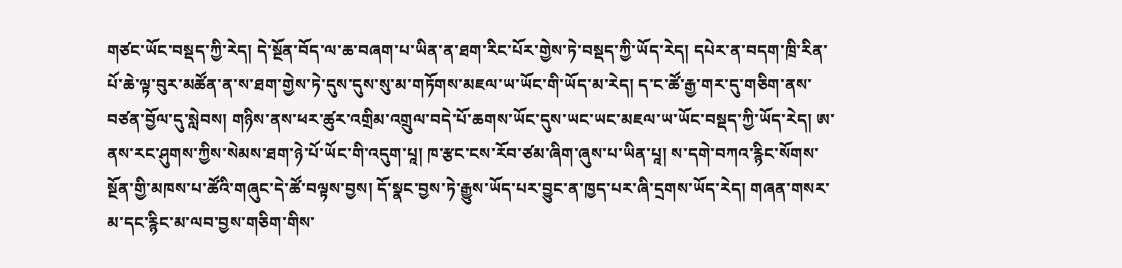གཙང་ཡོང་བསྡད་ཀྱི་རེད། དེ་སྔོན་བོད་ལ་ཆ་བཞག་པ་ཡིན་ན་ཐག་རིང་པོར་གྱེས་ཏེ་བསྡད་ཀྱི་ཡོད་རེད། དཔེར་ན་བདག་ཁྲི་རིན་པོ་ཆེ་ལྟ་བུར་མཚོན་ན་ས་ཐག་གྱེས་ཏེ་དུས་དུས་སུ་མ་གཏོགས་མཇལ་ཡ་ཡོང་གི་ཡོད་མ་རེད། ད་ང་ཚོ་རྒྱ་གར་དུ་གཅིག་ནས་བཙན་བྱོལ་དུ་སླེབས། གཉིས་ནས་ཕར་ཚུར་འགྲིམ་འགྲུལ་བདེ་པོ་ཆགས་ཡོང་དུས་ཡང་ཡང་མཇལ་ཡ་ཡོང་བསྡད་ཀྱི་ཡོད་རེད། ཨ་ནས་རང་ཤུགས་ཀྱིས་སེམས་ཐག་ཉེ་པོ་ཡོང་གི་འདུག་པཱ། ཁ་རྩང་ངས་རོབ་ཙམ་ཞིག་ཞུས་པ་ཡིན་པཱ། ས་དགེ་བཀའ་རྙིང་སོགས་སྔོན་གྱི་མཁས་པ་ཚོའི་གཞུང་དེ་ཚོ་བལྟས་བྱས། དོ་སྣང་བྱས་ཏེ་རྒྱུས་ཡོད་པར་བྱུང་ན་ཁྱད་པར་ཞི་དྲགས་ཡོད་རེད། གཞན་གསར་མ་དང་རྙིང་མ་ལབ་བྱས་གཅིག་གིས་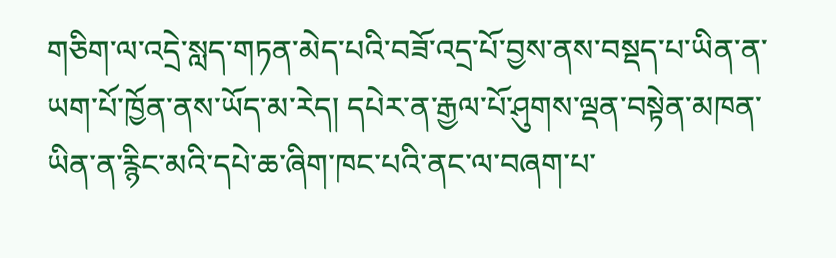གཅིག་ལ་འདྲེ་སླད་གཏན་མེད་པའི་བཟོ་འདྲ་པོ་བྱས་ནས་བསྡད་པ་ཡིན་ན་ཡག་པོ་ཁྱོན་ནས་ཡོད་མ་རེད། དཔེར་ན་རྒྱལ་པོ་ཤུགས་ལྡན་བསྟེན་མཁན་ཡིན་ན་རྙིང་མའི་དཔེ་ཆ་ཞིག་ཁང་པའི་ནང་ལ་བཞག་པ་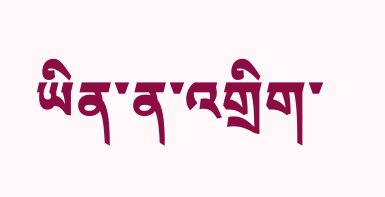ཡིན་ན་འགྲིག་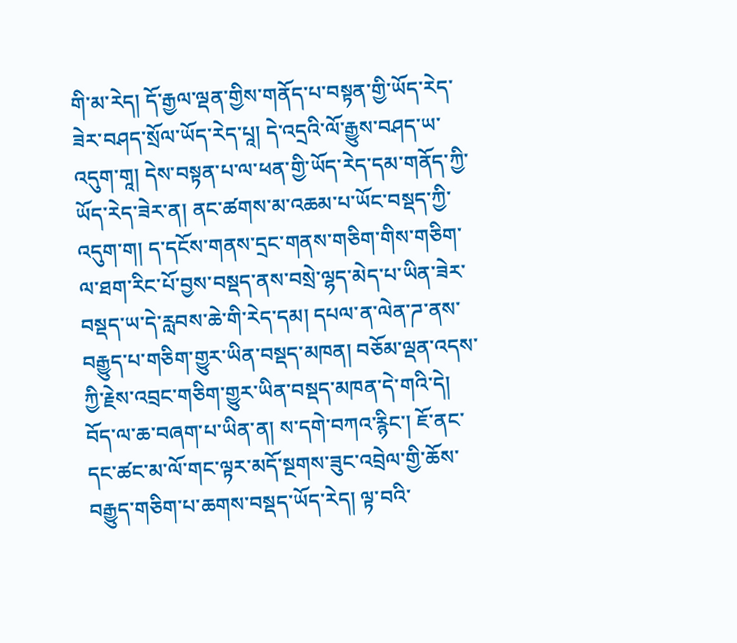གི་མ་རེད། དོ་རྒྱལ་ལྡན་གྱིས་གནོད་པ་བསྟན་གྱི་ཡོད་རེད་ཟེར་བཤད་སྲོལ་ཡོད་རེད་པཱ། དེ་འདྲའི་ལོ་རྒྱུས་བཤད་ཡ་འདུག་གཱ། དེས་བསྟན་པ་ལ་ཕན་གྱི་ཡོད་རེད་དམ་གནོད་ཀྱི་ཡོད་རེད་ཟེར་ན། ནང་ཚགས་མ་འཆམ་པ་ཡོང་བསྡད་ཀྱི་འདུག་ག། ད་དངོས་གནས་དྲང་གནས་གཅིག་གིས་གཅིག་ལ་ཐག་རིང་པོ་བྱས་བསྡད་ནས་བསྲེ་ལྷད་མེད་པ་ཡིན་ཟེར་བསྡད་ཡ་དེ་རླབས་ཆེ་གི་རེད་དམ། དཔལ་ན་ལེན་ཌ་ནས་བརྒྱུད་པ་གཅིག་གྱུར་ཡིན་བསྡད་མཁན། བཅོམ་ལྡན་འདས་ཀྱི་རྗེས་འབྲང་གཅིག་གྱུར་ཡིན་བསྡད་མཁན་དེ་གའི་དེ། བོད་ལ་ཆ་བཞག་པ་ཡིན་ན། ས་དགེ་བཀའ་རྙིང་། ཇོ་ནང་དང་ཚང་མ་ལོ་གང་ལྟར་མདོ་སྔགས་ཟུང་འབྲེལ་གྱི་ཆོས་བརྒྱུད་གཅིག་པ་ཆགས་བསྡད་ཡོད་རེད། ལྟ་བའི་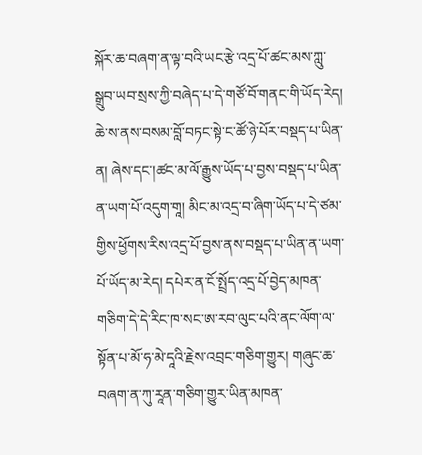སྐོར་ཆ་བཞག་ན་ལྟ་བའི་ཡང་རྩེ་འདྲ་པོ་ཚང་མས་ཀླུ་སྒྲུབ་ཡབ་སྲས་ཀྱི་བཞེད་པ་དེ་གཙོ་བོ་གནང་གི་ཡོད་རེད། ཆེ་ས་ནས་བསམ་བློ་བཏང་སྟེ་ང་ཚོ་ཉེ་པོར་བསྡད་པ་ཡིན་ན། ཞེས་དང་།ཚང་མ་ལོ་རྒྱུས་ཡོད་པ་བྱས་བསྡད་པ་ཡིན་ན་ཡག་པོ་འདུག་གཱ། མིང་མ་འདྲ་བ་ཞིག་ཡོད་པ་དེ་ཙམ་གྱིས་ཕྱོགས་རིས་འདྲ་པོ་བྱས་ནས་བསྡད་པ་ཡིན་ན་ཡག་པོ་ཡོད་མ་རེད། དཔེར་ན་ངོ་སྤྲོད་འདྲ་པོ་བྱེད་མཁན་གཅིག་དེ་དེ་རིང་ཁ་སང་ཨ་རབ་ལུང་པའི་ནང་ལོག་ལ་སྟོན་པ་མོ་ཧ་མེ་དཱའི་རྗེས་འབྲང་གཅིག་གྱུར། གཞུང་ཆ་བཞག་ན་ཀུ་རཱན་གཅིག་གྱུར་ཡིན་མཁན་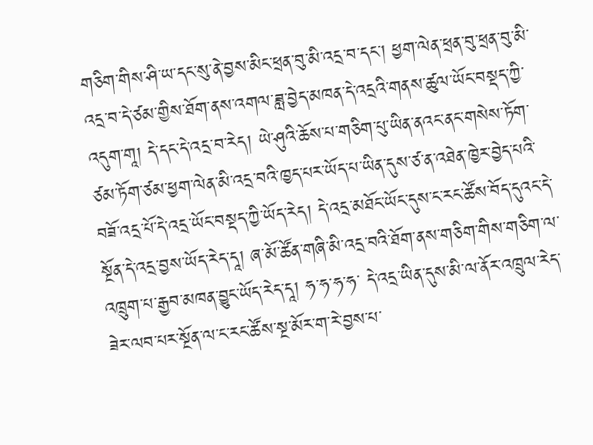གཅིག་གིས་ཤི་ཡ་དང་སུ་ནེ་བྱས་མིང་ཕྲན་བུ་མི་འདྲ་བ་དང་། ཕྱག་ལེན་ཕྲན་བུ་ཕྲན་བུ་མི་འདྲ་བ་དེ་ཙམ་གྱིས་ཐོག་ནས་འགལ་ཟླ་བྱེད་མཁན་དེ་འདྲའི་གནས་ཚུལ་ཡོང་བསྡད་ཀྱི་འདུག་གཱ། དེ་དང་དེ་འདྲ་བ་རེད། ཡེ་ཤུའི་ཆོས་པ་གཅིག་པུ་ཡིན་ནའང་ནང་གསེས་ཏོག་ཙམ་ཏོག་ཙམ་ཕྱག་ལེན་མི་འདྲ་བའི་ཁྱད་པར་ཡོད་པ་ཡིན་དུས་ཙ་ན་འཐེན་ཁྱེར་བྱེད་པའི་བཟོ་འདྲ་པོ་དེ་འདྲ་ཡོང་བསྡད་ཀྱི་ཡོད་རེད། དེ་འདྲ་མཐོང་ཡོང་དུས་ང་རང་ཚོས་བོད་དུའང་དེ་སྔོན་དེ་འདྲ་བྱས་ཡོད་རེད་དཱ། ཞ་མོ་ཚོན་གཞི་མི་འདྲ་བའི་ཐོག་ནས་གཅིག་གིས་གཅིག་ལ་འཁྲུག་པ་རྒྱབ་མཁན་བྱུང་ཡོད་རེད་དཱ། ཧ་ཧ་ཧ་ཧ་ དེ་འདྲ་ཡིན་དུས་མི་ལ་ནོར་འཁྲུལ་རེད་ཟེར་ལབ་པར་སྔོན་ལ་ང་རང་ཚོས་སྔ་མོར་ག་རེ་བྱས་པ་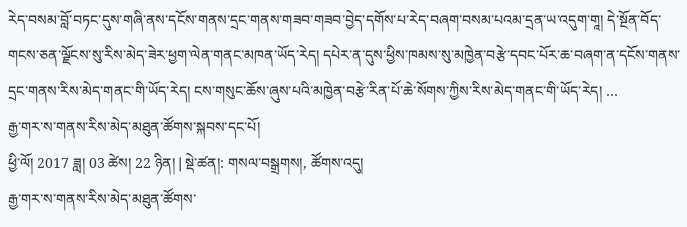རེད་བསམ་བློ་བཏང་དུས་གཞི་ནས་དངོས་གནས་དྲང་གནས་གཟབ་གཟབ་བྱེད་དགོས་པ་རེད་བཞག་བསམ་པའམ་དྲན་ཡ་འདུག་གཱ། དེ་སྔོན་བོད་གངས་ཅན་ལྗོངས་སུ་རིས་མེད་ཟེར་ཕྱག་ལེན་གནང་མཁན་ཡོད་རེད། དཔེར་ན་དུས་ཕྱིས་ཁམས་སུ་མཁྱེན་བརྩེ་དབང་པོར་ཆ་བཞག་ན་དངོས་གནས་དྲང་གནས་རིས་མེད་གནང་གི་ཡོད་རེད། ངས་གསུང་ཆོས་ཞུས་པའི་མཁྱེན་བརྩེ་རིན་པོ་ཆེ་སོགས་ཀྱིས་རིས་མེད་གནང་གི་ཡོད་རེད། …
རྒྱ་གར་ས་གནས་རིས་མེད་མཐུན་ཚོགས་སྐབས་དང་པོ།
ཕྱི་ལོ། 2017 ཟླ། 03 ཚེས། 22 ཉིན། | སྡེ་ཚན།: གསལ་བསྒྲགས།, ཚོགས་འདུ།
རྒྱ་གར་ས་གནས་རིས་མེད་མཐུན་ཚོགས་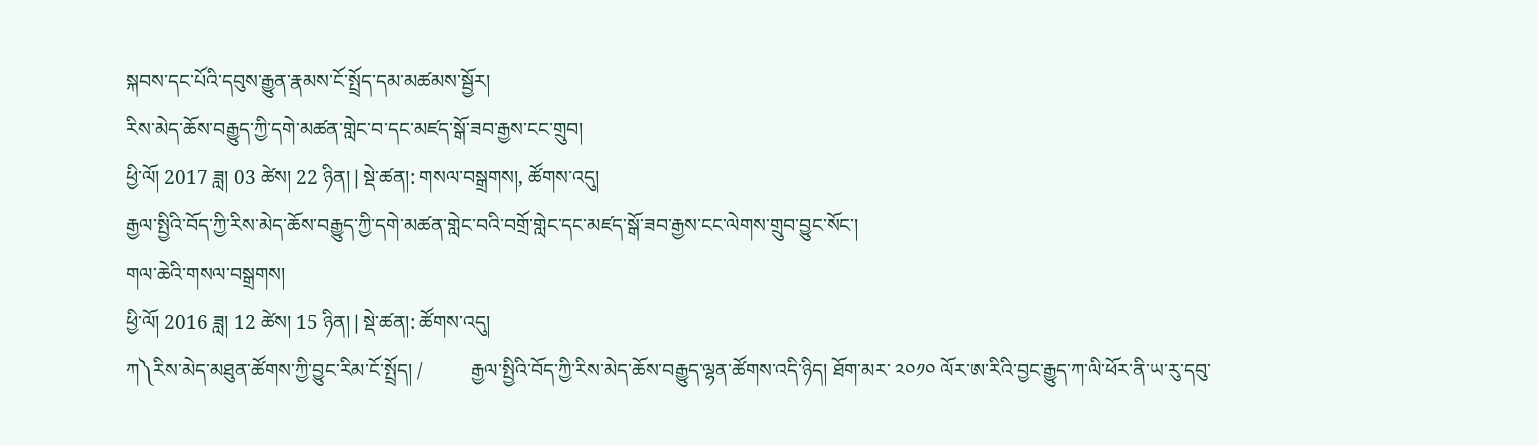སྐབས་དང་པོའི་དབུས་རྒྱུན་རྣམས་ངོ་སྤྲོད་དམ་མཚམས་སྦྱོར།
རིས་མེད་ཆོས་བརྒྱུད་ཀྱི་དགེ་མཚན་གླེང་བ་དང་མཛད་སྒོ་ཟབ་རྒྱས་ངང་གྲུབ།
ཕྱི་ལོ། 2017 ཟླ། 03 ཚེས། 22 ཉིན། | སྡེ་ཚན།: གསལ་བསྒྲགས།, ཚོགས་འདུ།
རྒྱལ་སྤྱིའི་བོད་ཀྱི་རིས་མེད་ཆོས་བརྒྱུད་ཀྱི་དགེ་མཚན་གླེང་བའི་བགྲོ་གླེང་དང་མཛད་སྒོ་ཟབ་རྒྱས་ངང་ལེགས་གྲུབ་བྱུང་སོང་།
གལ་ཆེའི་གསལ་བསྒྲགས།
ཕྱི་ལོ། 2016 ཟླ། 12 ཚེས། 15 ཉིན། | སྡེ་ཚན།: ཚོགས་འདུ།
ཀ༽རིས་མེད་མཐུན་ཚོགས་ཀྱི་བྱུང་རིམ་ངོ་སྤྲོད། /          རྒྱལ་སྤྱིའི་བོད་ཀྱི་རིས་མེད་ཆོས་བརྒྱུད་ལྷན་ཚོགས་འདི་ཉིད། ཐོག་མར་ ༢༠༡༠ ལོར་ཨ་རིའི་བྱང་རྒྱུད་ཀ་ལི་ཕོར་ནི་ཡ་རུ་དབུ་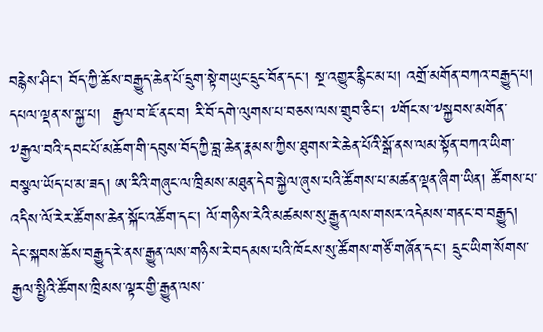བརྙེས་ཤིང་། བོད་ཀྱི་ཆོས་བརྒྱུད་ཆེན་པོ་དྲུག་སྟེ་གཡུང་དྲུང་བོན་དང་། སྔ་འགྱུར་རྙིང་མ་པ། འགྲོ་མགོན་བཀའ་བརྒྱུད་པ། དཔལ་ལྡན་ས་སྐྱ་པ།  རྒྱལ་བ་ཇོ་ནང་བ། རི་བོ་དགེ་ལུགས་པ་བཅས་ལས་གྲུབ་ཅིང་། ༸གོང་ས་༸སྐྱབས་མགོན་༸རྒྱལ་བའི་དབང་པོ་མཆོག་གི་དབུས་བོད་ཀྱི་བླ་ཆེན་རྣམས་ཀྱིས་ཐུགས་རེ་ཆེན་པོའི་སྒོ་ནས་ལམ་སྟོན་བཀའ་ཡིག་བསྩལ་ཡོད་པ་མ་ཟད། ཨ་རིའི་གཞུང་ལ་ཁྲིམས་མཐུན་དེབ་སྐྱེལ་ཞུས་པའི་ཚོགས་པ་མཚན་ལྡན་ཞིག་ཡིན། ཚོགས་པ་འདིས་ལོ་རེར་ཚོགས་ཆེན་སྐོང་འཚོག་དང་། ལོ་གཉིས་རེའི་མཚམས་སུ་རྒྱུན་ལས་གསར་འདེམས་གནང་བ་བརྒྱུད། དེང་སྐབས་ཆོས་བརྒྱུད་རེ་ནས་རྒྱུན་ལས་གཉིས་རེ་བདམས་པའི་ཁོངས་སུ་ཚོགས་གཙོ་གཞོན་དང་། དྲུང་ཡིག་སོགས་རྒྱལ་སྤྱིའི་ཚོགས་ཁྲིམས་ལྟར་གྱི་རྒྱུན་ལས་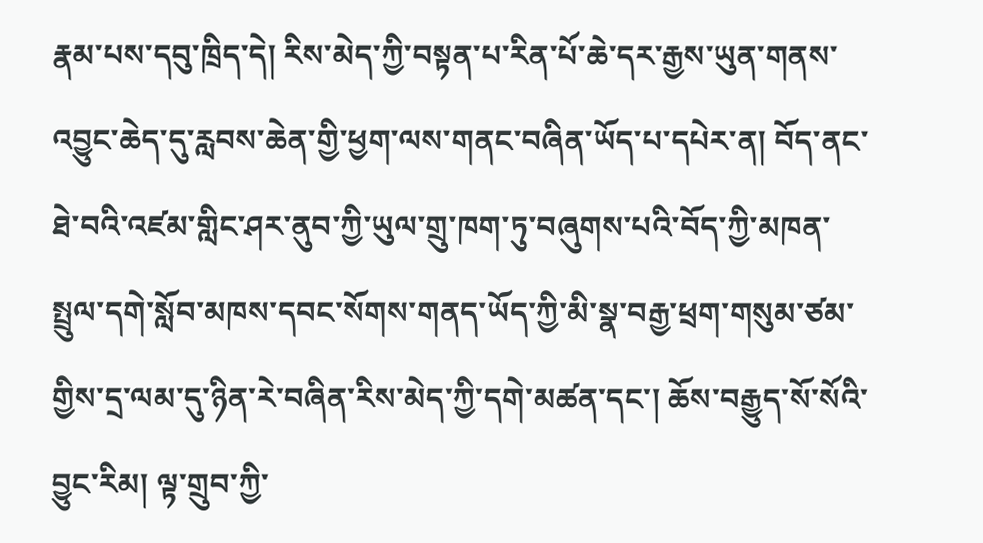རྣམ་པས་དབུ་ཁྲིད་དེ། རིས་མེད་ཀྱི་བསྟན་པ་རིན་པོ་ཆེ་དར་རྒྱས་ཡུན་གནས་འབྱུང་ཆེད་དུ་རླབས་ཆེན་གྱི་ཕྱག་ལས་གནང་བཞིན་ཡོད་པ་དཔེར་ན། བོད་ནང་ཐེ་བའི་འཛམ་གླིང་ཤར་ནུབ་ཀྱི་ཡུལ་གྲུ་ཁག་ཏུ་བཞུགས་པའི་བོད་ཀྱི་མཁན་སྤྲུལ་དགེ་སློབ་མཁས་དབང་སོགས་གནད་ཡོད་ཀྱི་མི་སྣ་བརྒྱ་ཕྲག་གསུམ་ཙམ་གྱིས་དྲ་ལམ་དུ་ཉིན་རེ་བཞིན་རིས་མེད་ཀྱི་དགེ་མཚན་དང་། ཆོས་བརྒྱུད་སོ་སོའི་བྱུང་རིམ། ལྟ་གྲུབ་ཀྱི་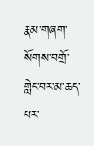རྣམ་གཞག་སོགས་བགྲོ་གླེང་བར་མ་ཆད་པར་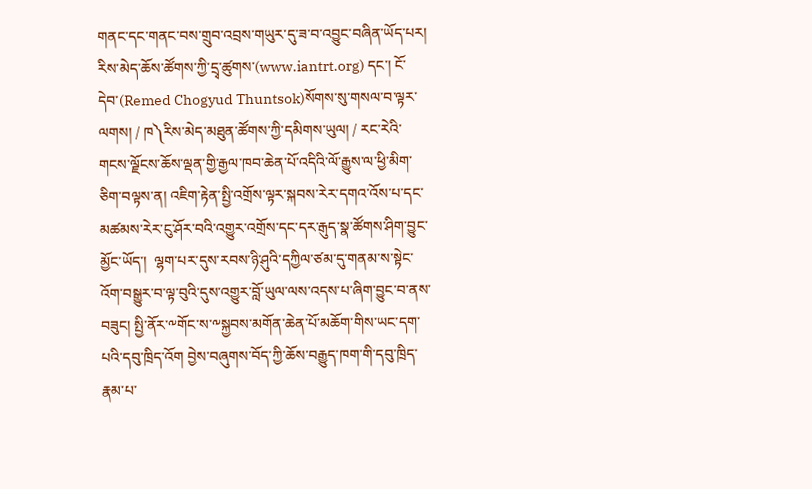གནང་དང་གནང་བས་གྲུབ་འབྲས་གཡུར་དུ་ཟ་བ་འབྱུང་བཞིན་ཡོད་པར། རིས་མེད་ཆོས་ཚོགས་ཀྱི་དྲྭ་ཚུགས་(www.iantrt.org) དང་། ངོ་དེབ་(Remed Chogyud Thuntsok)སོགས་སུ་གསལ་བ་ལྟར་ལགས། / ཁ༽རིས་མེད་མཐུན་ཚོགས་ཀྱི་དམིགས་ཡུལ། / རང་རེའི་གངས་ལྗོངས་ཆོས་ལྡན་གྱི་རྒྱལ་ཁབ་ཆེན་པོ་འདིའི་ལོ་རྒྱུས་ལ་ཕྱི་མིག་ཅིག་བལྟས་ན། འཇིག་རྟེན་སྤྱི་འགྲོས་ལྟར་སྐབས་རེར་དགའ་འོས་པ་དང་མཚམས་རེར་ངུ་ཤོར་བའི་འགྱུར་འགྲོས་དང་དར་རྒུད་སྣ་ཚོགས་ཤིག་བྱུང་མྱོང་ཡོད་།  ལྷག་པར་དུས་རབས་ཉི་ཤུའི་དཀྱིལ་ཙམ་དུ་གནམ་ས་སྟེང་འོག་བསྒྱུར་བ་ལྟ་བུའི་དུས་འགྱུར་བློ་ཡུལ་ལས་འདས་པ་ཞིག་བྱུང་བ་ནས་བཟུང། སྤྱི་ནོར་༸གོང་ས་༸སྐྱབས་མགོན་ཆེན་པོ་མཆོག་གིས་ཡང་དག་པའི་དབུ་ཁྲིད་འོག བྱེས་བཞུགས་བོད་ཀྱི་ཆོས་བརྒྱུད་ཁག་གི་དབུ་ཁྲིད་རྣམ་པ་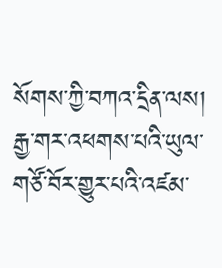སོགས་ཀྱི་བཀའ་དྲིན་ལས། རྒྱ་གར་འཕགས་པའི་ཡུལ་གཙོ་བོར་གྱུར་པའི་འཛམ་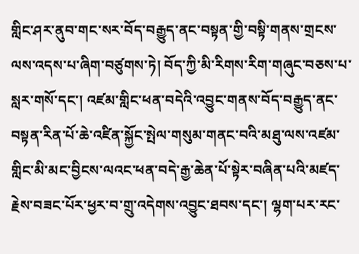གླིང་ཤར་ནུབ་གང་སར་བོད་བརྒྱུད་ནང་བསྟན་གྱི་བསྟི་གནས་གྲངས་ལས་འདས་པ་ཞིག་བཙུགས་ཏེ། བོད་ཀྱི་མི་རིགས་རིག་གཞུང་བཅས་པ་སླར་གསོ་དང་། འཛམ་གླིང་ཕན་བདེའི་འབྱུང་གནས་བོད་བརྒྱུད་ནང་བསྟན་རིན་པོ་ཆེ་འཛིན་སྐྱོང་སྤེལ་གསུམ་གནང་བའི་མཐུ་ལས་འཛམ་གླིང་མི་མང་བྱིངས་ལའང་ཕན་བདེ་རྒྱ་ཆེན་པོ་སྟེར་བཞིན་པའི་མཛད་རྗེས་བཟང་པོར་ཕྱར་བ་གྲུ་འདེགས་འབྱུང་ཐབས་དང་། ལྷག་པར་རང་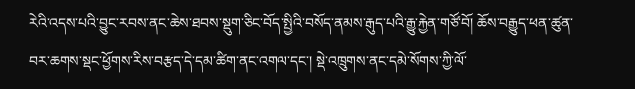རེའི་འདས་པའི་བྱུང་རབས་ནང་ཆེས་ཐབས་སྡུག་ཅིང་བོད་སྤྱིའི་བསོད་ནམས་རྒུད་པའི་རྒྱུ་རྐྱེན་གཙོ་བོ། ཆོས་བརྒྱུད་ཕན་ཚུན་བར་ཆགས་སྡང་ཕྱོགས་རིས་བརྩད་དེ་དམ་ཚིག་ནང་འགལ་དང་། སྡེ་འཁྲུགས་ནང་དམེ་སོགས་ཀྱི་ལོ་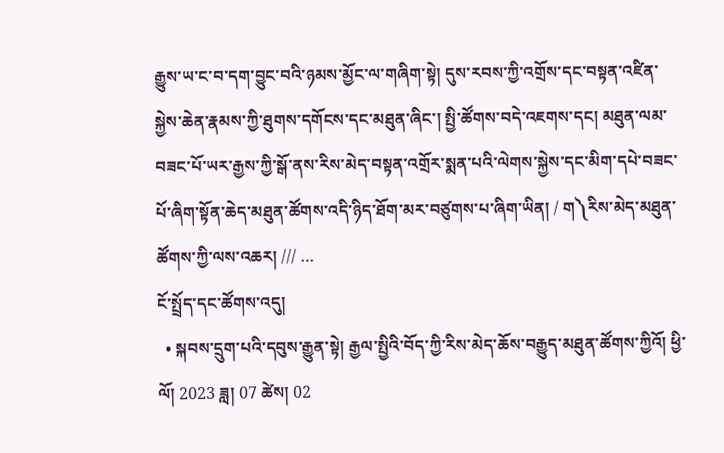རྒྱུས་ཡ་ང་བ་དག་བྱུང་བའི་ཉམས་མྱོང་ལ་གཞིག་སྟེ། དུས་རབས་ཀྱི་འགྲོས་དང་བསྟན་འཛིན་སྐྱེས་ཆེན་རྣམས་ཀྱི་ཐུགས་དགོངས་དང་མཐུན་ཞིང་། སྤྱི་ཚོགས་བདེ་འཇགས་དང། མཐུན་ལམ་བཟང་པོ་ཡར་རྒྱས་ཀྱི་སྒོ་ནས་རིས་མེད་བསྟན་འགྲོར་སྨན་པའི་ལེགས་སྐྱེས་དང་མིག་དཔེ་བཟང་པོ་ཞིག་སྟོན་ཆེད་མཐུན་ཚོགས་འདི་ཉིད་ཐོག་མར་བཙུགས་པ་ཞིག་ཡིན། / ག༽རིས་མེད་མཐུན་ཚོགས་ཀྱི་ལས་འཆར། /// …
ངོ་སྤྲོད་དང་ཚོགས་འདུ།
  • སྐབས་དྲུག་པའི་དབུས་རྒྱུན་སྟེ། རྒྱལ་སྤྱིའི་བོད་ཀྱི་རིས་མེད་ཆོས་བརྒྱུད་མཐུན་ཚོགས་ཀྱིའོ། ཕྱི་ལོ། 2023 ཟླ། 07 ཚེས། 02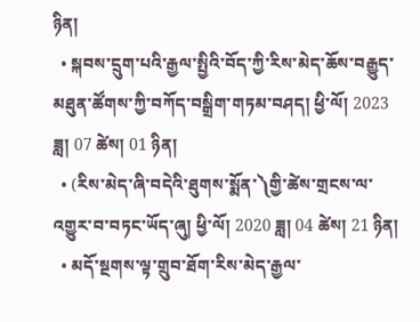ཉིན།
  • སྐབས་དྲུག་པའི་རྒྱལ་སྤྱིའི་བོད་ཀྱི་རིས་མེད་ཆོས་བརྒྱུད་མཐུན་ཚོགས་ཀྱི་བཀོད་བསྒྲིག་གཏམ་བཤད། ཕྱི་ལོ། 2023 ཟླ། 07 ཚེས། 01 ཉིན།
  • (རིས་མེད་ཞི་བདེའི་ཐུགས་སྨོན་༽གྱི་ཚེས་གྲངས་ལ་འགྱུར་བ་བཏང་ཡོད་ཞུ། ཕྱི་ལོ། 2020 ཟླ། 04 ཚེས། 21 ཉིན།
  • མདོ་སྔགས་ལྟ་གྲུབ་ཐོག་རིས་མེད་རྒྱལ་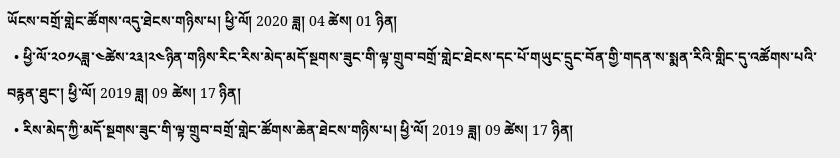ཡོངས་བགྲོ་གླེང་ཚོགས་འདུ་ཐེངས་གཉིས་པ། ཕྱི་ལོ། 2020 ཟླ། 04 ཚེས། 01 ཉིན།
  • ཕྱི་ལོ་༢༠༡༨ཟླ་༤ཚེས་༢༣།༢༤ཉིན་གཉིས་རིང་རིས་མེད་མདོ་སྔགས་ཟུང་གི་ལྟ་གྲུབ་བགྲོ་གླེང་ཐེངས་དང་པོ་གཡུང་དྲུང་བོན་གྱི་གདན་ས་སྨན་རིའི་གླིང་དུ་འཚོགས་པའི་བརྙན་ཐུང་། ཕྱི་ལོ། 2019 ཟླ། 09 ཚེས། 17 ཉིན།
  • རིས་མེད་ཀྱི་མདོ་སྔགས་ཟུང་གི་ལྟ་གྲུབ་བགྲོ་གླེང་ཚོགས་ཆེན་ཐེངས་གཉིས་པ། ཕྱི་ལོ། 2019 ཟླ། 09 ཚེས། 17 ཉིན།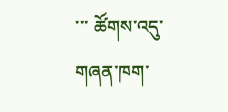་་་ ཚོགས་འདུ་གཞན་ཁག་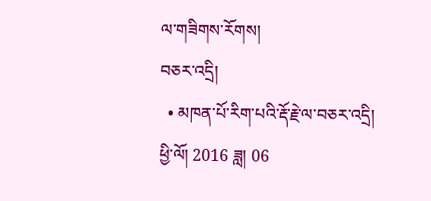ལ་གཟིགས་རོགས།
བཅར་འདྲི།
  • མཁན་པོ་རིག་པའི་རྡོ་རྗེ་ལ་བཅར་འདྲི། ཕྱི་ལོ། 2016 ཟླ། 06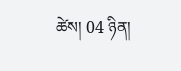ཚེས། 04 ཉིན།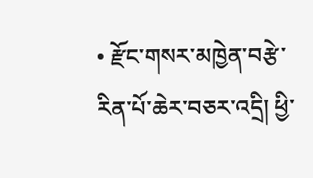• རྫོང་གསར་མཁྱེན་བརྩེ་རིན་པོ་ཆེར་བཅར་འདྲི། ཕྱི་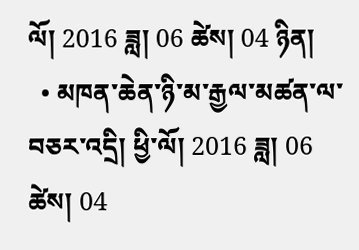ལོ། 2016 ཟླ། 06 ཚེས། 04 ཉིན།
  • མཁན་ཆེན་ཉི་མ་རྒྱལ་མཚན་ལ་བཅར་འདྲི། ཕྱི་ལོ། 2016 ཟླ། 06 ཚེས། 04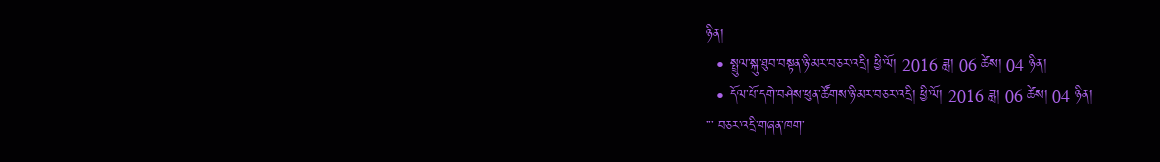ཉིན།
  • སྤྲུལ་སྐུ་ཐུབ་བསྟན་ཉི་མར་བཅར་འདྲི། ཕྱི་ལོ། 2016 ཟླ། 06 ཚེས། 04 ཉིན།
  • དོལ་པོ་དགེ་བཤེས་ཕུན་ཚོགས་ཉི་མར་བཅར་འདྲི། ཕྱི་ལོ། 2016 ཟླ། 06 ཚེས། 04 ཉིན།
་་་ བཅར་འདྲི་གཞན་ཁག་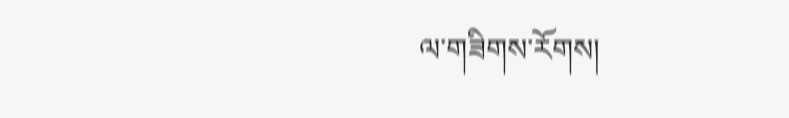ལ་གཟིགས་རོགས།